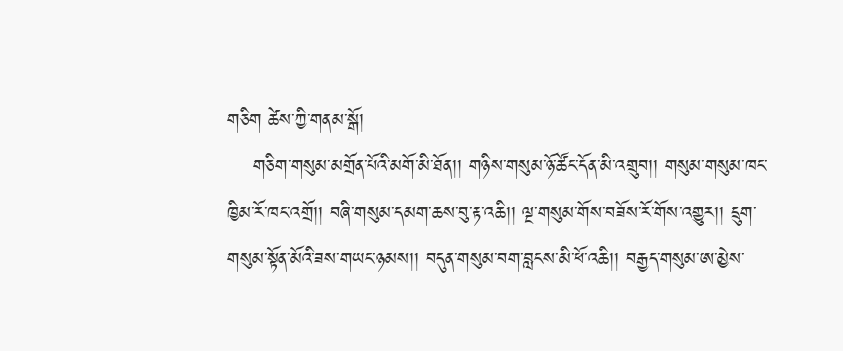གཅིག ཚེས་ཀྱི་གནམ་སྒོ།
    གཅིག་གསུམ་མགྲོན་པོའི་མགོ་མི་ཐོན།། གཉིས་གསུམ་ཉོ་ཚོང་དོན་མི་འགྲུབ།། གསུམ་གསུམ་ཁང་ཁྱིམ་རོ་ཁང་འགྲོ།། བཞི་གསུམ་དམག་ཆས་བུ་རྟ་འཆི།། ལྔ་གསུམ་གོས་བཟོས་རོ་གོས་འགྱུར།། དྲུག་གསུམ་སྟོན་མོའི་ཟས་གཡང་ཉམས།། བདུན་གསུམ་བག་བླངས་མི་ཕོ་འཆི།། བརྒྱད་གསུམ་ཨ་མྱེས་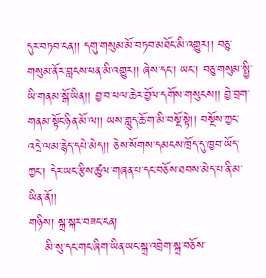དུར་བཏབ་ངན།། དགུ་གསུམ་མོ་བཏབ་མཐོང་མི་འགྱུར།། བཅུ་གསུམ་ནོར་བླངས་ཕན་མི་འགྱུར།། ཞེས་དང་། ཡང་། བཅུ་གསུམ་སྤྱི་ཡི་གནམ་སྒོ་ཡིན།། བྱ་བ་ཕལ་ཆེར་བྱོལ་དགོས་གསུངས།། བྱེ་བྲག་གནམ་སྟོང་ཉིན་མོ་ལ།། ཡས་གླུད་ཆོ་ག་མི་བསྔོ་སྟེ།། བསྔོས་ཀྱང་འདྲེ་ལམ་རྙེད་དཔེ་མེད།། ཅེས་སོགས་དམངས་ཁྲོད་དུ་ཁྱབ་ཡོད་ཀྱང་། དེར་ཡང་རྩིས་ཚུལ་གཞན་པ་དང་བཅོས་ཐབས་མེད་པ་ནི་མ་ཡིན་ནོ།།
གཉིས། སྐྲ་སྐར་བཟང་ངན།
    མི་སུ་དང་གང་ཞིག་ཡིན་ཡང་སྐྲ་འབྲེག་སྐྲ་བཅོས་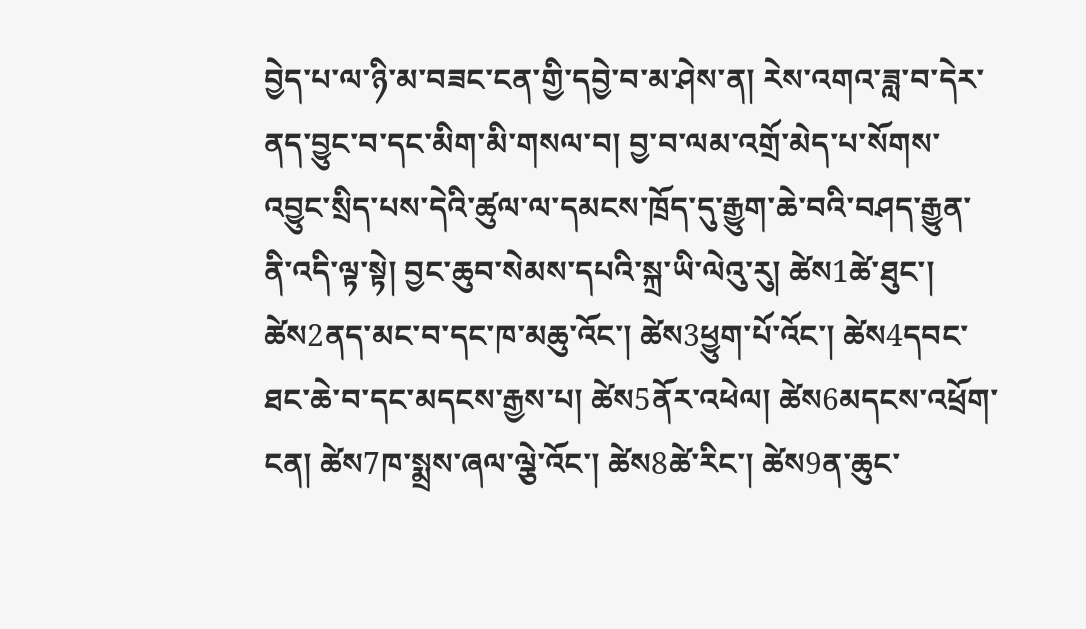བྱེད་པ་ལ་ཉི་མ་བཟང་ངན་གྱི་དབྱེ་བ་མ་ཤེས་ན། རེས་འགའ་ཟླ་བ་དེར་ནད་བྱུང་བ་དང་མིག་མི་གསལ་བ། བྱ་བ་ལམ་འགྲོ་མེད་པ་སོགས་འབྱུང་སྲིད་པས་དེའི་ཚུལ་ལ་དམངས་ཁྲོད་དུ་རྒྱུག་ཆེ་བའི་བཤད་རྒྱུན་ནི་འདི་ལྟ་སྟེ། བྱང་ཆུབ་སེམས་དཔའི་སྐྲ་ཡི་ལེའུ་རུ། ཚེས1ཚེ་ཐུང་། ཚེས2ནད་མང་བ་དང་ཁ་མཆུ་འོང་། ཚེས3ཕྱུག་པོ་འོང་། ཚེས4དབང་ཐང་ཆེ་བ་དང་མདངས་རྒྱས་པ། ཚེས5ནོར་འཕེལ། ཚེས6མདངས་འཕྲོག་ངན། ཚེས7ཁ་སྨྲས་ཞལ་ལྕེ་འོང་། ཚེས8ཚེ་རིང་། ཚེས9ན་ཆུང་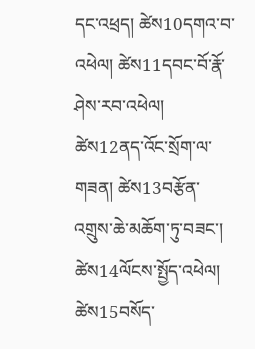དང་འཕྲད། ཚེས10དགའ་བ་འཕེལ། ཚེས11དབང་བོ་རྣོ་ཤེས་རབ་འཕེལ། ཚེས12ནད་འོང་སྲོག་ལ་གཟན། ཚེས13བརྩོན་འགྲུས་ཆེ་མཆོག་ཏུ་བཟང་། ཚེས14ལོངས་སྤྱོད་འཕེལ། ཚེས15བསོད་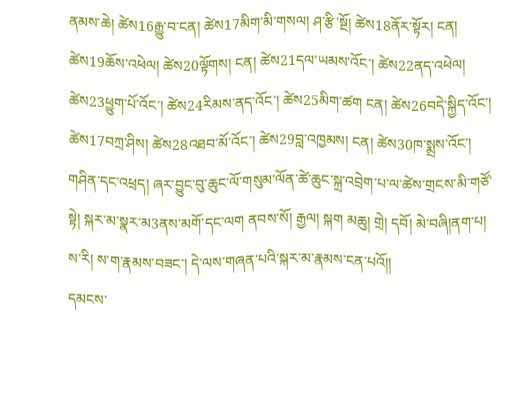ནམས་ཆེ། ཚེས16རྒྱུ་བ་ངན། ཚེས17མིག་མི་གསལ། ཤ་རྩི་སྔོ། ཚེས18ནོར་སྟོར། ངན། ཚེས19ཆོས་འཕེལ། ཚེས20ལྟོགས། ངན། ཚེས21དལ་ཡམས་འོང་། ཚེས22ནད་འཕེལ། ཚེས23ཕྱུག་པོ་འོང་། ཚེས24རིམས་ནད་འོང་། ཚེས25མིག་ཚག ངན། ཚེས26བདེ་སྐྱིད་འོང་། ཚེས17བཀྲ་ཤིས། ཚེས28འཐབ་མོ་འོང་། ཚེས29བླ་འཁྱམས། ངན། ཚེས30ཁ་སྨྲས་འོང་། གཤིན་དང་འཕྲད། ཞར་བྱུང་བུ་ཆུང་ལོ་གསུམ་ལོན་ཚེ་ཆུང་སྐྲ་འབྲེག་པ་ལ་ཚེས་གྲངས་མི་གཙོ་སྟེ། སྐར་མ་སྣར་མ3ནས་མགོ་དང་ལག ནབས་སོ། རྒྱལ། སྐག མཆུ། གྲེ། དབོ། མེ་བཞི།ནག་པ། ས་རི། ས་ག་རྣམས་བཟང་། དེ་ལས་གཞན་པའི་སྐར་མ་རྣམས་ངན་པའོ།།
དམངས་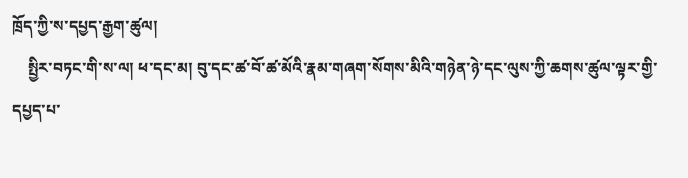ཁྲོད་ཀྱི་ས་དཔྱད་རྒྱག་ཚུལ།
    སྤྱིར་བཏང་གི་ས་ལ། ཕ་དང་མ། བུ་དང་ཚ་བོ་ཚ་མོའི་རྣམ་གཞག་སོགས་མིའི་གཉེན་ཉེ་དང་ལུས་ཀྱི་ཆགས་ཚུལ་ལྟར་གྱི་དཔྱད་པ་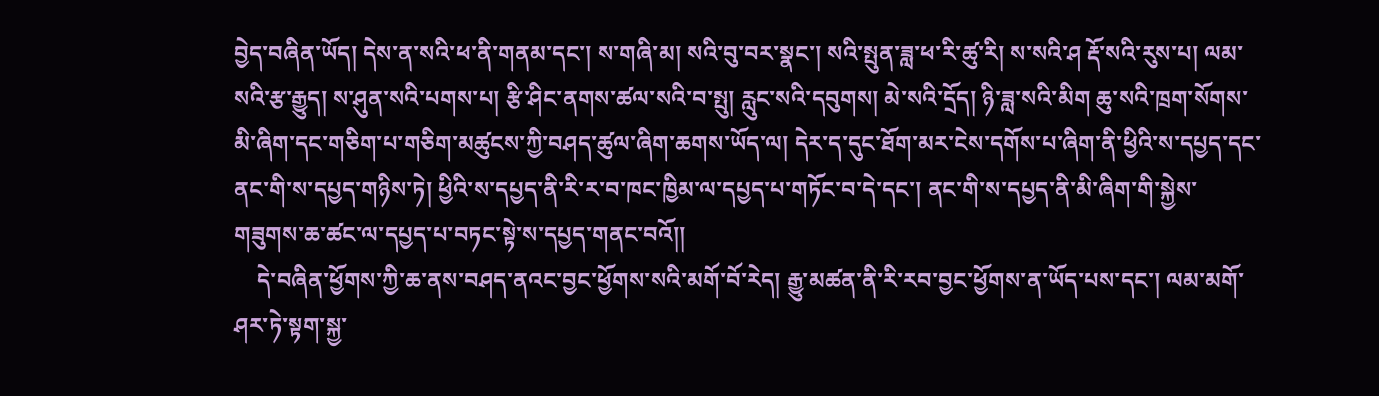བྱེད་བཞིན་ཡོད། དེས་ན་སའི་ཕ་ནི་གནམ་དང་། ས་གཞི་མ། སའི་བུ་བར་སྣང་། སའི་སྤུན་ཟླ་ཕ་རི་ཚུ་རི། ས་སའི་ཤ རྡོ་སའི་རུས་པ། ལམ་སའི་རྩ་རྒྱུད། ས་ཤུན་སའི་པགས་པ། རྩི་ཤིང་ནགས་ཚལ་སའི་བ་སྤུ། རླུང་སའི་དབུགས། མེ་སའི་དྲོད། ཉི་ཟླ་སའི་མིག ཆུ་སའི་ཁྲག་སོགས་མི་ཞིག་དང་གཅིག་པ་གཅིག་མཚུངས་ཀྱི་བཤད་ཚུལ་ཞིག་ཆགས་ཡོད་ལ། དེར་ད་དུང་ཐོག་མར་ངེས་དགོས་པ་ཞིག་ནི་ཕྱིའི་ས་དཔྱད་དང་ནང་གི་ས་དཔྱད་གཉིས་ཏེ། ཕྱིའི་ས་དཔྱད་ནི་རི་ར་བ་ཁང་ཁྱིམ་ལ་དཔྱད་པ་གཏོང་བ་དེ་དང་། ནང་གི་ས་དཔྱད་ནི་མི་ཞིག་གི་སྐྱེས་གཟུགས་ཆ་ཚང་ལ་དཔྱད་པ་བཏང་སྟེ་ས་དཔྱད་གནང་བའོ།།
    དེ་བཞིན་ཕྱོགས་ཀྱི་ཆ་ནས་བཤད་ནའང་བྱང་ཕྱོགས་སའི་མགོ་བོ་རེད། རྒྱུ་མཚན་ནི་རི་རབ་བྱང་ཕྱོགས་ན་ཡོད་པས་དང་། ལམ་མགོ་ཤར་ཏེ་སྟག་སྐྱ་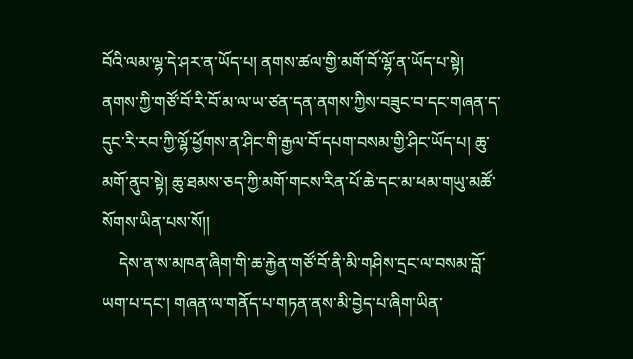བོའི་ལམ་ལྷ་དེ་ཤར་ན་ཡོད་པ། ནགས་ཚལ་གྱི་མགོ་བོ་ལྷོ་ན་ཡོད་པ་སྟེ། ནགས་ཀྱི་གཙོ་བོ་རི་བོ་མ་ལ་ཡ་ཙན་དན་ནགས་ཀྱིས་བཟུང་བ་དང་གཞན་ད་དུང་རི་རབ་ཀྱི་ལྷོ་ཕྱོགས་ན་ཤིང་གི་རྒྱལ་བོ་དཔག་བསམ་གྱི་ཤིང་ཡོད་པ། ཆུ་མགོ་ནུབ་སྟེ། ཆུ་ཐམས་ཅད་ཀྱི་མགོ་གངས་རིན་པོ་ཆེ་དང་མ་ཕམ་གཡུ་མཚོ་སོགས་ཡིན་པས་སོ།།
    དེས་ན་ས་མཁན་ཞིག་གི་ཆ་རྐྱེན་གཙོ་བོ་ནི་མི་གཤིས་དྲང་ལ་བསམ་བློ་ཡག་པ་དང་། གཞན་ལ་གནོད་པ་གཏན་ནས་མི་བྱེད་པ་ཞིག་ཡིན་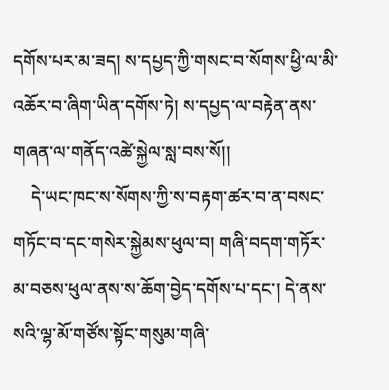དགོས་པར་མ་ཟད། ས་དཔྱད་ཀྱི་གསང་བ་སོགས་ཕྱི་ལ་མི་འཆོར་བ་ཞིག་ཡིན་དགོས་ཏེ། ས་དཔྱད་ལ་བརྟེན་ནས་གཞན་ལ་གནོད་འཚེ་སྐྱེལ་སླ་བས་སོ།།
    དེ་ཡང་ཁང་ས་སོགས་ཀྱི་ས་བརྟག་ཚར་བ་ན་བསང་གཏོང་བ་དང་གསེར་སྐྱེམས་ཕུལ་བ། གཞི་བདག་གཏོར་མ་བཅས་ཕུལ་ནས་ས་ཆོག་བྱེད་དགོས་པ་དང་། དེ་ནས་སའི་ལྷ་མོ་གཙོས་སྟོང་གསུམ་གཞི་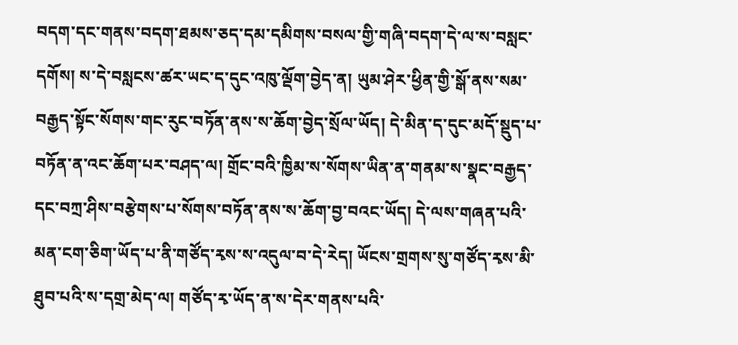བདག་དང་གནས་བདག་ཐམས་ཅད་དམ་དམིགས་བསལ་གྱི་གཞི་བདག་དེ་ལ་ས་བསླང་དགོས། ས་དེ་བསླངས་ཚར་ཡང་ད་དུང་འཁུ་ལྡོག་བྱེད་ན། ཡུམ་ཤེར་ཕྱིན་གྱི་སྒོ་ནས་སམ་བརྒྱད་སྟོང་སོགས་གང་རུང་བཏོན་ནས་ས་ཆོག་བྱེད་སྲོལ་ཡོད། དེ་མིན་ད་དུང་མདོ་སྡུད་པ་བཏོན་ན་འང་ཆོག་པར་བཤད་ལ། གྲོང་བའི་ཁྱིམ་ས་སོགས་ཡིན་ན་གནམ་ས་སྣང་བརྒྱད་དང་བཀྲ་ཤིས་བརྩེགས་པ་སོགས་བཏོན་ནས་ས་ཆོག་བྱ་བའང་ཡོད། དེ་ལས་གཞན་པའི་མན་ངག་ཅིག་ཡོད་པ་ནི་གཙོད་རྭས་ས་འདུལ་བ་དེ་རེད། ཡོངས་གྲགས་སུ་གཙོད་རྭས་མི་ཐུབ་པའི་ས་དགྲ་མེད་ལ། གཙོད་རྭ་ཡོད་ན་ས་དེར་གནས་པའི་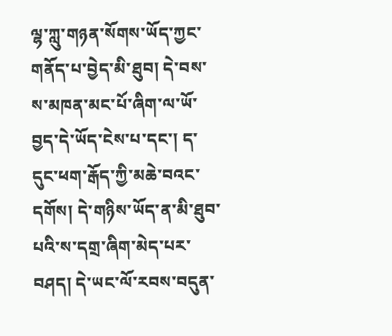ལྷ་ཀླུ་གཉན་སོགས་ཡོད་ཀྱང་གནོད་པ་བྱེད་མི་ཐུབ། དེ་བས་ས་མཁན་མང་པོ་ཞིག་ལ་ཡོ་བྱད་དེ་ཡོད་ངེས་པ་དང་། ད་དུང་ཕག་རྒོད་ཀྱི་མཆེ་བའང་དགོས། དེ་གཉིས་ཡོད་ན་མི་ཐུབ་པའི་ས་དགྲ་ཞིག་མེད་པར་བཤད། དེ་ཡང་ལོ་རབས་བདུན་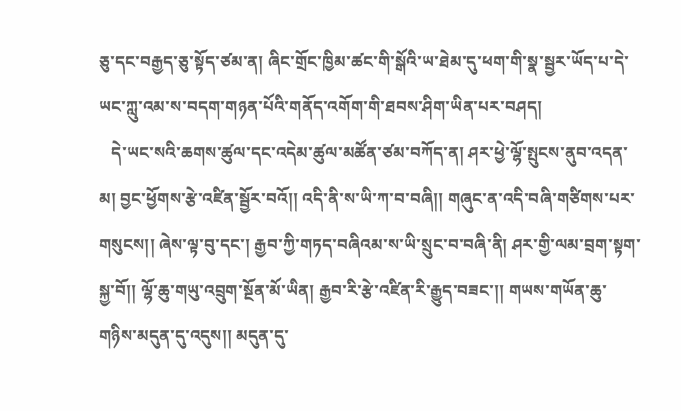ཅུ་དང་བརྒྱད་ཅུ་སྟོད་ཙམ་ན། ཞིང་གྲོང་ཁྱིམ་ཚང་གི་སྒོའི་ཡ་ཐེམ་དུ་ཕག་གི་སྣ་སྦྱར་ཡོད་པ་དེ་ཡང་ཀླུ་འམ་ས་བདག་གཉན་པོའི་གནོད་འགོག་གི་ཐབས་ཤིག་ཡིན་པར་བཤད།
   དེ་ཡང་སའི་ཆགས་ཚུལ་དང་འདེམ་ཚུལ་མཚོན་ཙམ་བཀོད་ན། ཤར་ཕྱེ་ལྷོ་སྤུངས་ནུབ་འདན་མ། བྱང་ཕྱོགས་རྩེ་འཛིན་སྦྱོར་བའོ།། འདི་ནི་ས་ཡི་ཀ་བ་བཞི།། གཞུང་ན་འདི་བཞི་གཙིགས་པར་གསུངས།། ཞེས་ལྟ་བུ་དང་། རྒྱབ་ཀྱི་གཏད་བཞིའམ་ས་ཡི་སྲུང་བ་བཞི་ནི། ཤར་གྱི་ལམ་བྲག་སྟག་སྐྱ་བོ།། ལྷོ་ཆུ་གཡུ་འབྲུག་སྔོན་མོ་ཡིན། རྒྱབ་རི་རྩེ་འཛིན་རི་རྒྱུད་བཟང་།། གཡས་གཡོན་ཆུ་གཉིས་མདུན་དུ་འདུས།། མདུན་དུ་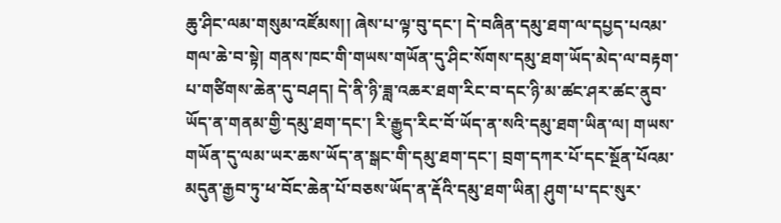ཆུ་ཤིང་ལམ་གསུམ་འཛོམས།། ཞེས་པ་ལྟ་བུ་དང་། དེ་བཞིན་དམུ་ཐག་ལ་དཔྱད་པའམ་གལ་ཆེ་བ་སྟེ། གནས་ཁང་གི་གཡས་གཡོན་དུ་ཤིང་སོགས་དམུ་ཐག་ཡོད་མེད་ལ་བརྟག་པ་གཙིགས་ཆེན་དུ་བཤད། དེ་ནི་ཉི་ཟླ་འཆར་ཐག་རིང་བ་དང་ཉི་མ་ཚང་ཤར་ཚང་ནུབ་ཡོད་ན་གནམ་གྱི་དམུ་ཐག་དང་། རི་རྒྱུད་རིང་བོ་ཡོད་ན་སའི་དམུ་ཐག་ཡིན་ལ། གཡས་གཡོན་དུ་ལམ་ཡར་ཆས་ཡོད་ན་སྒང་གི་དམུ་ཐག་དང་། བྲག་དཀར་པོ་དང་སྔོན་པོའམ་མདུན་རྒྱབ་ཏུ་ཕ་བོང་ཆེན་པོ་བཅས་ཡོད་ན་རྡོའི་དམུ་ཐག་ཡིན། ཤུག་པ་དང་སུར་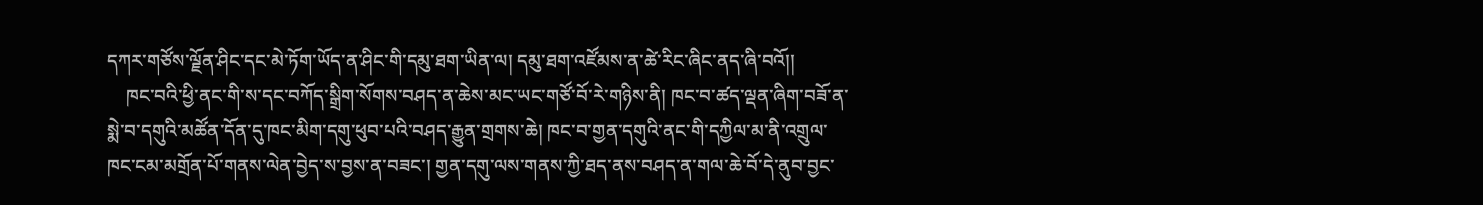དཀར་གཙོས་ལྗོན་ཤིང་དང་མེ་ཏོག་ཡོད་ན་ཤིང་གི་དམུ་ཐག་ཡིན་ལ། དམུ་ཐག་འཛོམས་ན་ཚེ་རིང་ཞིང་ནད་ཞི་བའོ།།
    ཁང་བའི་ཕྱི་ནང་གི་ས་དང་བཀོད་སྒྲིག་སོགས་བཤད་ན་ཆེས་མང་ཡང་གཙོ་བོ་རེ་གཉིས་ནི། ཁང་བ་ཚད་ལྡན་ཞིག་བཟོ་ན་སྨེ་བ་དགུའི་མཚོན་དོན་དུ་ཁང་མིག་དགུ་ཕུབ་པའི་བཤད་རྒྱུན་གྲགས་ཆེ། ཁང་བ་གྱན་དགུའི་ནང་གི་དཀྱིལ་མ་ནི་འགྲུལ་ཁང་ངམ་མགྲོན་པོ་གནས་ལེན་བྱེད་ས་བྱས་ན་བཟང་། གྱན་དགུ་ལས་གནས་ཀྱི་ཐད་ནས་བཤད་ན་གལ་ཆེ་བོ་དེ་ནུབ་བྱང་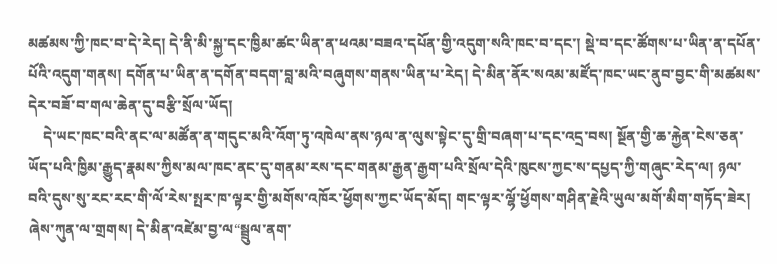མཚམས་ཀྱི་ཁང་བ་དེ་རེད། དེ་ནི་མི་སྐྱ་དང་ཁྱིམ་ཚང་ཡིན་ན་ཕའམ་བཟའ་དཔོན་གྱི་འདུག་སའི་ཁང་བ་དང་། སྡེ་བ་དང་ཚོགས་པ་ཡིན་ན་དཔོན་པོའི་འདུག་གནས། དགོན་པ་ཡིན་ན་དགོན་བདག་བླ་མའི་བཞུགས་གནས་ཡིན་པ་རེད། དེ་མིན་ནོར་སའམ་མཛོད་ཁང་ཡང་ནུབ་བྱང་གི་མཚམས་དེར་བཟོ་བ་གལ་ཆེན་དུ་བརྩི་སྲོལ་ཡོད།
    དེ་ཡང་ཁང་བའི་ནང་ལ་མཚོན་ན་གདུང་མའི་འོག་ཏུ་འཁེལ་ནས་ཉལ་ན་ལུས་སྟེང་དུ་གྲི་བཞག་པ་དང་འདྲ་བས། སྔོན་གྱི་ཆ་རྐྱེན་ངེས་ཅན་ཡོད་པའི་ཁྱིམ་རྒྱུད་རྣམས་ཀྱིས་མལ་ཁང་ནང་དུ་གནམ་རས་དང་གནམ་རྒྱན་རྒྱག་པའི་སྲོལ་དེའི་ཁུངས་ཀྱང་ས་དཔྱད་ཀྱི་གཞུང་རེད་ལ། ཉལ་བའི་དུས་སུ་རང་རང་གི་ལོ་རེས་སྤར་ཁ་ལྟར་གྱི་མགོས་འཁོར་ཕྱོགས་ཀྱང་ཡོད་མོད། གང་ལྟར་ལྷོ་ཕྱོགས་གཤིན་རྗེའི་ཡུལ་མགོ་མིག་གཏོད་ཟེར། ཞེས་ཀུན་ལ་གྲགས། དེ་མིན་འཛེམ་བྱ་ལ“སྦྲུལ་ནག་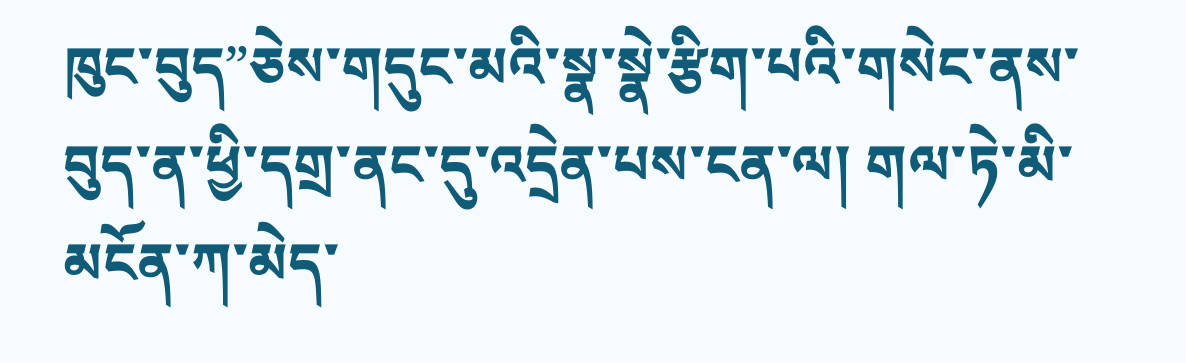ཁུང་བུད”ཅེས་གདུང་མའི་སྣ་སྣེ་རྩིག་པའི་གསེང་ནས་བུད་ན་ཕྱི་དགྲ་ནང་དུ་འདྲེན་པས་ངན་ལ། གལ་ཏེ་མི་མངོན་ཀ་མེད་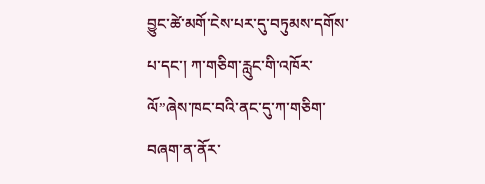བྱུང་ཚེ་མགོ་ངེས་པར་དུ་བཏུམས་དགོས་པ་དང་། ཀ་གཅིག་རླུང་གི་འཁོར་ལོ”ཞེས་ཁང་བའི་ནང་དུ་ཀ་གཅིག་བཞག་ན་ནོར་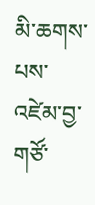མི་ཆགས་པས་འཛེམ་བྱ་གཙོ་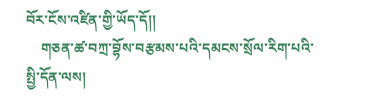བོར་ངོས་འཛིན་གྱི་ཡོད་དོ།།
    གཅན་ཚ་བཀྲ་བྷོས་བརྩམས་པའི་དམངས་སྲོལ་རིག་པའི་སྤྱི་དོན་ལས།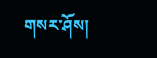གསར་ཤོས།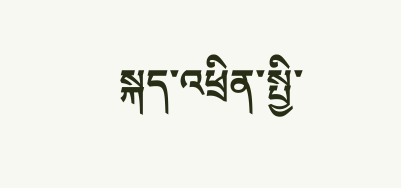སྐད་འཕྲིན་སྤྱི་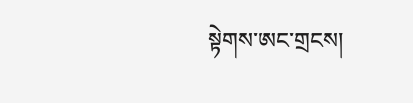སྟེགས་ཨང་གྲངས།